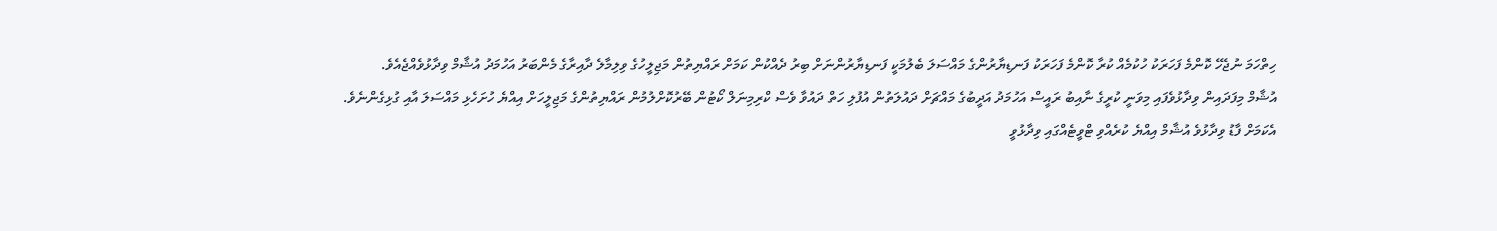ހިތްހަމަ ނުޖެހޭ ކޮންމެ ފަހަރަކު ހުކުމެއް ކުރާ ކޮންމެ ފަހަރަކު ފަނޑިޔާރުންގެ މައްސަލަ ބެލުމަކީ ފަނޑިޔާރުންނަށް ބިރު ދެއްކުން ކަމަށް ރައްޔިތުން މަޖިލީހުގެ ވިލިމާލެ ދާއިރާގެ މެންބަރު އަހުމަދު އުޝާމް ވިދާޅުވެއްޖެއެވެ.
އުޝާމް މިފަދައިން ވިދާޅުވެފައި މިވަނީ ކުރީގެ ނާއިބު ރައީސް އަހުމަދު އަދީބުގެ މައްޗަށް ދައުލަތުން އުފުލި ހަތް ދައުވާ ވެސް ކްރިމިނަލް ކޯޓުން ބޭރުކޮށްލުމުން ރައްޔިތުންގެ މަޖިލީހަށް އިއްޔެ ހުށަހެޅި މައްސަލަ އާއި ގުޅިގެންނެވެ.
އެކަމަށް ފާޑު ވިދާޅުވެ އުޝާމް އިއްޔެ ކުރެއްވި ޓްވީޓެއްގައި ވިދާޅުވީ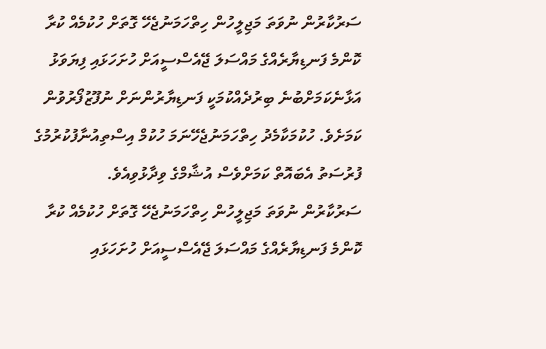ސަރުކާރުން ނުވަތަ މަޖިލީހުން ހިތްހަމަނުޖެހޭ ގޮތަށް ހުކުމެއް ކުރާ ކޮންމެ ފަނޑިޔާރެއްގެ މައްސަލަ ޖޭއެސްސީއަށް ހުށަހަޅައި ފިޔަވަޅު އަޅާނެކަމަށްބުނެ ބިރުދެއްކުމަކީ ފަނޑިޔާރުންނަށް ނުފޫޒުފޯރުވުން ކަމަށެވެ. ހުކުމަކާމެދު ހިތްހަމަނުޖެހޭނަމަ ހުކުމް އިސްތިއުނާފުކުރުމުގެ ފުރުސަތު އެބައޮތް ކަމަށްވެސް އުޝާމްގެ ވިދާޅުވިއެވެ.
ސަރުކާރުން ނުވަތަ މަޖިލީހުން ހިތްހަމަނުޖެހޭ ގޮތަށް ހުކުމެއް ކުރާ ކޮންމެ ފަނޑިޔާރެއްގެ މައްސަލަ ޖޭއެސްސީއަށް ހުށަހަޅައި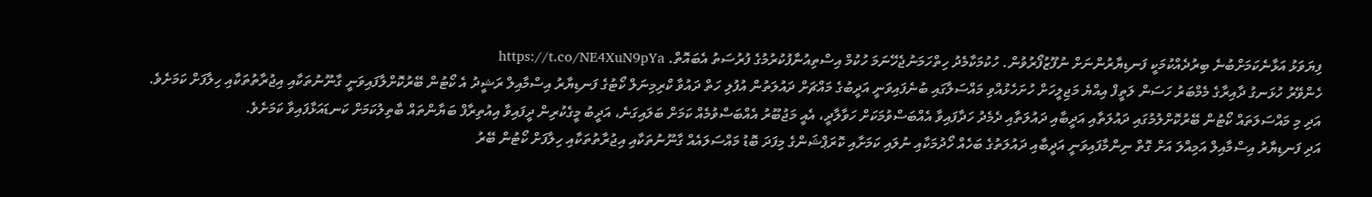ފިޔަވަޅު އަޅާނެކަމަށްބުނެ ބިރުދެއްކުމަކީ ފަނޑިޔާރުންނަށް ނުފޫޒުފޯރުވުން. ހުކުމަކާމެދު ހިތްހަމަނުޖެހޭނަމަ ހުކުމް އިސްތިއުނާފުކުރުމުގެ ފުރުސަތު އެބައޮތް. https://t.co/NE4XuN9pYa
ހެންވޭރު ހުޅަނގު ދާއިރާގެ މެމްބަރު ހަސަން ލަތީފް އިއްޔެ މަޖިލީހަށް ހުށަހެޅުއްވި މައްސަލާގައި ބުނެފައިވަނީ އަދީބުގެ މައްޗަށް ދައުލަތުން އުފުލި ހަތް ދައުވާ ކްރިމިނަލް ކޯޓުގެ ފަނޑިޔާރު އިސްމާއިލް ރަޝީދު އެ ކޯޓުން ބޭރުކޮށްލާފައިވަނީ ގާނޫނުތަކާއި އިޖުރާތުތަކާއި ހިލާފަށް ކަމަށެވެ.
އަދި މި މައްސަލަތައް ކޯޓުން ބޭރުކޮށްލުމުގައި ދައުލަތާއި އަދީބާއި ދައުލަތާއި ދެމެދު ހަދާފައިވާ އެއްބަސްވުމަކަށް ހަވާލާދީ، އެއީ މަޖުބޫރު އެއްބަސްވުމެއް ކަމަށް ބަލައިގަނެ، އަދީބު މީގެކުރިން ދީފައިވާ އިއުތިރާފް ބަޔާންތައް ބާތިލުކަމަށް ކަނޑައަޅާފައިވާ ކަމަށެވެ.
އަދި ފަނޑިޔާރު އިސްމާއިލް އަމިއްލަ އަށް ގޮތް ނިންމާފައިވަނީ އަދީބާއި ދައުލަތުގެ ބަހެއް ހޯދުމަކާއި ނުލައި ކަމަށާއި ކޮރަޕްޝަންގެ މިފަދަ ބޮޑު މައްސަލައެއް ގާނޫނުތަކާއި އިޖުރާތުތަކާއި ހިލާފަށް ކޯޓުން ބޭރު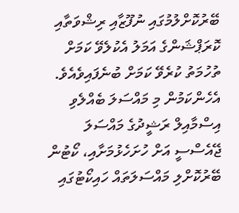ބޭރުކޮށްލުމުގައި ނުފޫޒާއި ރިޝްވަތާއި ކޮރަޕްޝަންގެ އަމަލު އެކުލެވޭ ކަމަށް ތުހުމަތު ކުރެވޭ ކަމަށް ބުނެފައިވެއެވެ.
އެހެންކަމުން މި މައްސަލަ ބެއްލެވި އިސްމާއިލް ރަޝީދުގެ މައްސަލަ ޖޭއެސްސީ އަށް ހުށަހެޅުމަށާއި، ކޯޓުން ބޭރުކޮށްލި މައްސަލަތައް ހައިކޯޓުގައި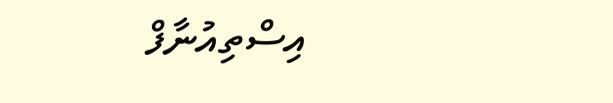އިސްތިއުނާފް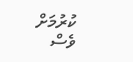ކުރުމަށް ވެސް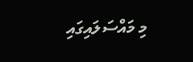މި މައްސަލައިގައި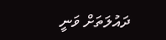ދައުލަތަށް ވަނީ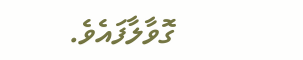ގޮވާލާފައެވެ.